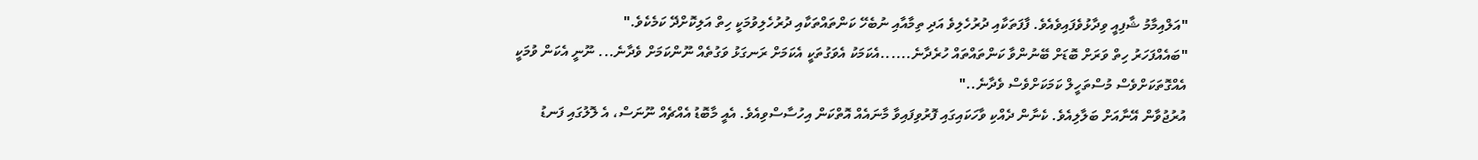"އަލްއިމާމު ޝާފިއީ ވިދާޅުވެފައިވެއެވެ. ފާފަތަކާއި ދުރުހެލިވެ އަދި ތިމާއާއި ނުބެހޭ ކަންތައްތަކާއި ދުރުހެލިވުމަކީ ހިތް އަލިކޮށްދޭ ކަމެކެވެ."
"ބައެއްފަހަރު ހިތް ވަރަށް ބޮޑަށް ބޭނުންވާ ކަންތައްތައް ހުރެދާނެ......އެކަމަކު އެވަގުތަކީ އެކަމަށް ރަނގަޅު ވަގުތެއް ނޫންކަމަށް ވެދާނެ... ނޫނީ އެކަން ވުމަކީ އެއްގޮތަކަށްވެސް މުސްތަހީލް ކަމަކަށްވެސް ވެދާނެ.."
އުރުޖުވާން އޭނާއަށް ބަލާލިއެވެ. ކެނާން ދެއްކި ވާހަކައިގައި ފޮރުވިފައިވާ މާނައެއް އޮތްކަން އިހުސާސްވިއެވެ. އެއީ މާބޮޑު އެއްޗެއް ނޫނަސް، އެ ލޮލުގައި ފަނޑު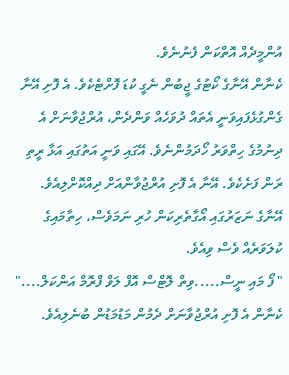އުންމީދެއް އޮތްކަން ފެނުނެވެ.
ކެނާން އޭނާގެ ކޯޓުގެ ޖީބުން ނެގީ ކުޑަ ފޮށްޓެކެވެ. އެ ފޮށި އޭނާ ގެންގުޅެފައިވަނީ އެތައް ދުވަހެއް ވަންދެން، އުރްޖުވާނަށް އެ ދިނުމުގެ ހިތްވަރު ހޯދަމުންނެވެ. އޭގައި ވަނީ އަތުގައި އަޅާ ރީތި ރަން ފަށެކެވެ. އޭނާ އެ ފޮށި އުރްޖުވާންއަށް ދިއްކޮށްލިއެވެ. އޭނާގެ ނަޒަރުގައި އޯގާތެރިކަން ހުރި ނަމަވެސް، ހިތާމައިގެ ކުލަވަރެއް ވެސް ވިއެވެ.
" ފޯ މައި ނީސް.....ވިތް ލޮޓްސް އޮފް ލަވް ފްރޮމް އަންކަލް...." ކެނާން އެ ފޮށި އުރްޖުވާނަށް ދެމުން މަޑުމަޑުން ބުނެލިއެވެ.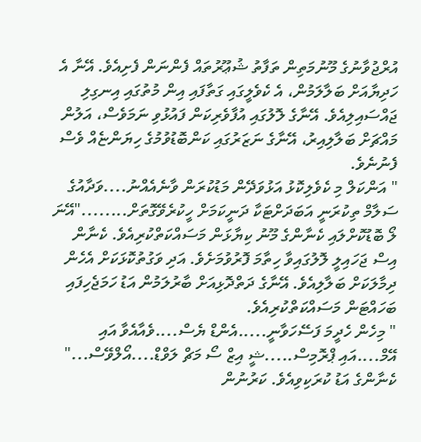އުރްޖުވާނުގެ މޫނުމަތިން ތަފާތު ޝުޢޫރުތައް ފެންނަން ފެށިއެވެ. އޭނާ އެ ހަދިޔާއަށް ބަލާލަމުން، އެ ކެވެލީގައި ގަތާފައި އިން މުތުގައި އިނގިލި ޖައްސައިލިއެވެ. އޭނާގެ ލޮލުގައި އުފާވެރިކަން ފައުޅުވި ނަމަވެސް، އަލުން މައްޗަށް ބަލާލިއިރު، އޭނާގެ ނަޒަރުގައި ކަންބޮޑުވުމުގެ ހިޔަންޏެއް ވެސް ފެނުނެވެ.
" އަންކަލް މި ކެވެލިކޮޅު އަޅުވަދޭން މަޑުކުރަން ވާނެއެއްނު....ވަދާއުގެ ސަލާމް ތިކުރަނީ އަބަދަށްޓަކާ ދަނީކަމަށް ހީކުރެވޭގޮތަށް........"އޭނަ ލޯ ބޮޑުކޮށްލައި ކެނާންގެ މޫނު ކިޔާޅަން މަސައްކަތްކުރިއެވެ. ކެނާން އިސް ޖަހައިލީ ލޮލުގައިވާ ހިތާމަ ފޮރުވުމަށެވެ. އަދި ވަގުތުކޮޅަކަށް އެހެން ދިމާލަކަށް ބަލާލިއެވެ. އޭނާގެ ދަތްދޮޅިއަށް ބާރުލަމުން އަޑު ހަމަޖެހިފައި ބަހައްޓަން މަސައްކަތްކުރިއެވެ.
" މިހެން ހެދީމަ ފަސޭހަވާނީ.....އެންޑް ޔެސް....ވެއާއެވާ އައި އޭމް....އައި ޕްރޮމިސް.....ޝީ އިޒް ސޯ މަޗް ލަވްޑް....އޯލްވޭސް..." ކެނާންގެ އަޑު ކުރަކިވިއެވެ. ކަރުނުން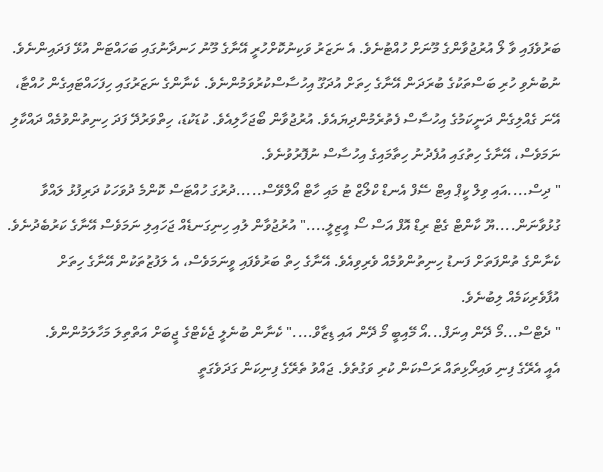ބަރުވެފައި ވާ ލޯ އުރުޖުވާންގެ މޫނަށް ހުއްޓުނެވެ. އެ ނަޒަރު ވަކިނުކޮށްހުރީ އޭނާގެ މޫނު ހަނދާނުގައި ބަހައްޓަން އުޅޭ ފަދައިންނެވެ. ނުބުނެވި ހުރި ބަސްތަކުގެ ބުރަދަން އޭނާގެ ހިތަށް އުދަގޫ އިހުސާސްކުރުވަމުންނެވެ. ކެނާންގެ ނަޒަރުގައި ހިފަހައްޓައިގެން ހުއްޓާ، އޭނަ ގެއްލިގެން ދަނީކަމުގެ އިހުސާސް ފެތުރެމުންދިޔައެވެ. އުރުޖުވާން ބޯޖަހާލިއެވެ. ކުޑަކުޑަ، ހިތްވަރުދޭ ފަދަ ހިނިތުންވުމެއް ދައްކާލި ނަމަވެސް، އޭނާގެ ހިތުގައި އުފެދުނު ހިތާމައިގެ އިހުސާސް ނުފޮރުވުނެވެ.
" ދިސް....އައި ވިލް ކީޕް އިޓް ސޭފް އެނޑް ކްލޯޒް ޓު މައި ހާޓް އޯލްވޭސް.....ދުރުގަ ހުއްޓަސް ކޮންމެ ދުވަހަކު ދަރިފުޅު ލައްވާ ގުޅުވާނަން....ޔޫ ކާންޓް ގެޓް ރިޑް އޮފް އަސް ސޯ އީޒިލީ...." އުރުޖުވާން ލުއި ހިނިގަނޑެއް ޖަހައިލި ނަމަވެސް އޭނާގެ ކަރުބެދުނެވެ.
ކެނާންގެ ތުންފަތަށް ފަނޑު ހިނިތުންވުމެއް ވެރިވިއެވެ. އޭނާގެ ހިތް ބަރުވެފައި ވީނަމަވެސް، އެ ލަފުޒުތަކުން އޭނާގެ ހިތަށް އުފާވެރިކަމެއް ލިބުނެވެ.
" ދެޓްސް...މޯ ދޭން އިނަފް...އޯ މޭއިބީ މޯ ދޭން އައި ޑިޒާވް...." ކެނާން ބުނެލީ ޖެކެޓްގެ ޖީބަށް އަތްތިލަ މަހާލަމުންންވެ.
އެއީ އެރޭގެ ފިނި ވައިރޯޅިތައް ރަސްކަން ކުރި ވަގުތެވެ. ޖައްވު ތެރޭގެ ފިނިކަން ގަދަވެގަތީ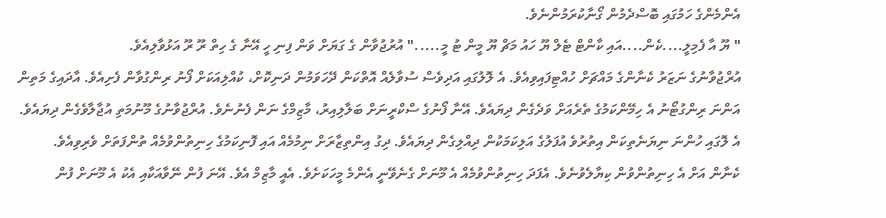އެންމެންގެ ހަމުގައި ބޮސްދެމުން ގޯނާކުރަމުންނެވެ.
" ޔޫ އާ ފެމިލީ....ކެން....އައި ކާންޓް ޓެލް ޔޫ ހައު މަޗް ޔޫ މީން ޓު މީ....." އުރުޖުވާން ގެ ގަޔަށް ވަން ފިނި ހީ އޭނާ ގެ ހިތް ރޫ ރޫ އަޅުވާލިއެވެ.
އުރްޖުވާނުގެ ނަޒަރު ކެނާންގެ މައްޗަށް ހުއްޓިފައިވިއެވެ. އެ ލޮލުގައި އަދިވެސް ސުވާލެއް އޮތްކަން ދޭހަވަމުން ދަނިކޮށް، ކުއްލިއަކަށް ފޯނު ރިންގުވާން ފެށިއެވެ. އާދައިގެ މަތިން އަންނަ ރިންގުޓޯނު އެ ހިމޭންކަމުގެ ތެރެއަށް ވަދެގެން ދިޔައެވެ. އޭނާ ފޯނުގެ ސްކްރީނަށް ބަލާލިއިރު، މާޒިމްގެ ނަން ފެނުނެވެ. އުރްޖުވާނުގެ މޫނުމަތި އުޖާލާވެގެން ދިޔައެވެ. އެ ލޮގައި ހުންނަ ނިޔަނެތިކަން އިތުރުވެ އުފަލުގެ އަލިކަމަކުން ދިއްލިގެން ދިޔައެވެ. ދިގު އިންތިޒާރަށް ނިމުމެއް އައި ފޮނިކަމުގެ ހިނިތުންވުމެއް ތުންފަތަށް ވެރިވިއެވެ.
ކެނާން އަށް އެ ހިނިތުންވުން ކިޔާލެވުނެވެ. އެފަދަ ހިނިތުންވުމެއް އެ މޫނަށް ގެނެވޭނީ އެންމެ މީހަކަށެވެ. އެއީ މާޒިމް އެވެ. އޭނަ ފުން ނޭވާއަކާއި އެކު އެ މޫނަށް ފުން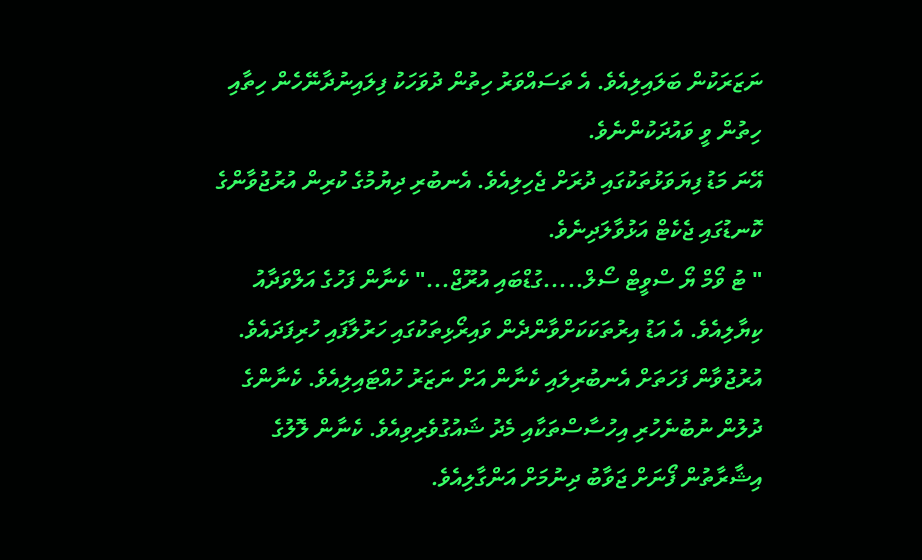ނަޒަރަކުން ބަލައިލިއެވެ. އެ ތަސައްވަރު ހިތުން ދުވަހަކު ފިލައިނުދާނޭހެން ހިތާއި ހިތުން ވީ ވައުދަކުންނެވެ.
އޭނަ މަޑު ފިޔަވަޅުތަކުގައި ދުރަށް ޖެހިލިއެވެ. އެނބުރި ދިޔުމުގެ ކުރިން އުރުޖުވާންގެ ކޮނޑުގައި ޖެކެޓް އަޅުވާލަދިނެވެ.
" ޓު ވޯމް ޔޯ ސްވީޓް ސޯލް.....ގުޑްބައި އުރޫޖް..." ކެނާން ފަހުގެ އަލްވަދާއު ކިޔާލިއެވެ. އެ އަޑު އިރުތަކަކަށްވާންދެން ވައިރޯޅިތަކުގައި ހަރުލާފައި ހުރިފަދައެވެ. އުރުޖުވާން ފަހަތަށް އެނބުރިލައި ކެނާން އަށް ނަޒަރު ހުއްޓައިލިއެވެ. ކެނާންގެ ދުލުން ނުބުނެހުރި އިހުސާސްތަކާއި މެދު ޝައުގުވެރިވިއެވެ. ކެނާން ލޮލުގެ އިޝާރާތުން ފޯނަށް ޖަވާބު ދިނުމަށް އަންގާލިއެވެ.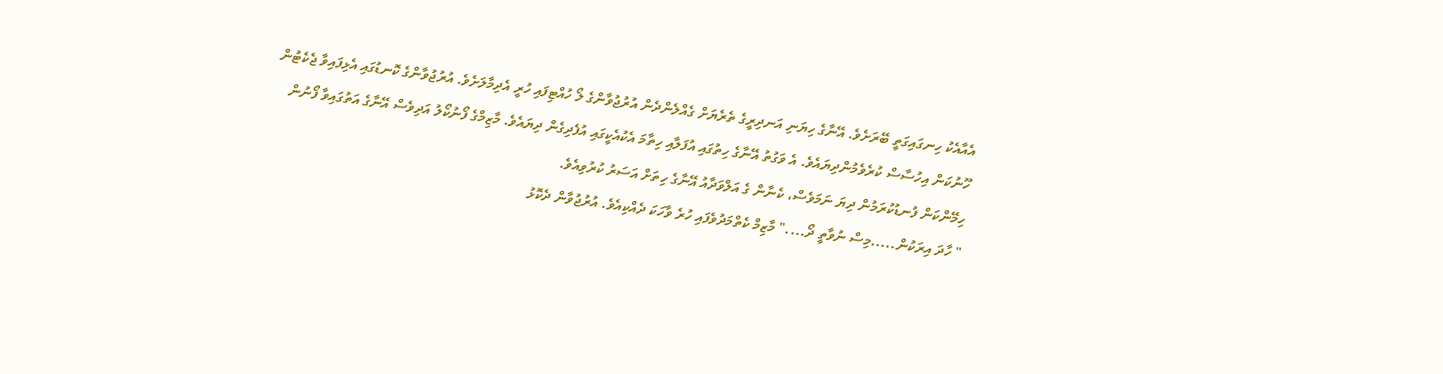އެއާއެކު ހިނގައިގަތީ ބޭރަށެވެ. އޭނާގެ ހިޔަނި އަނދިރީގެ ތެރެޔަށް ގެއްލެންދެން އުރުޖުވާންގެ ލޯ ހުއްޓިފައި ހުރީ އެދިމާލަށެވެ. އުރުޖުވާންގެ ކޮނޑުގައި އެޅިފައިވާ ޖެކެޓުން ހޫނުކަން އިހުސާސް ކުރެވެމުންދިޔައެވެ. އެ ވަގުތު އޭނާގެ ހިތުގައި އުފަލާއި ހިތާމަ އެކުއެކީގައި އުފެދިގެން ދިޔައެވެ. މާޒިމްގެ ފޯނުކޯލު އަދިވެސް އޭނާގެ އަތުގައިވާ ފޯނުން ހިމޭންކަން ފުނޑުކުރަމުން ދިޔަ ނަމަވެސް، ކެނާން ގެ އަލްވަދާއު އޭނާގެ ހިތަށް އަސަރު ކުރުވިއެވެ.
" ހާދަ އިރަކުން.....މިސް ނުވާތީ ދޯ...." މާޒިމް ކެތްމަދުވެފައި ހުރެ ވާހަކަ ދެއްކިއެވެ. އުރުޖުވާން ދެކޮޅު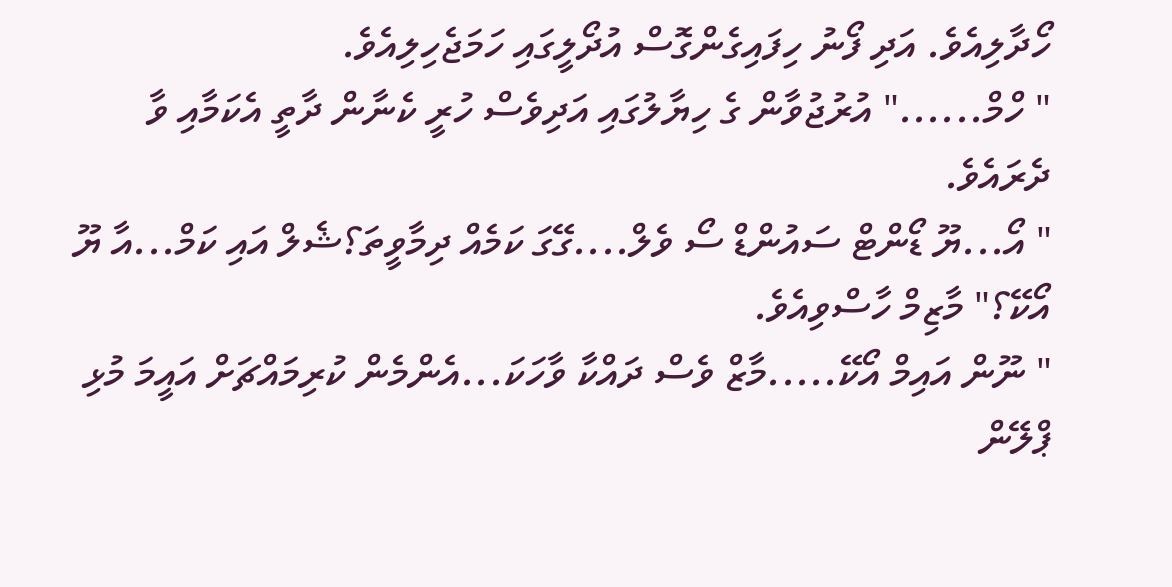ހޯދާލިއެވެ. އަދި ފޯނު ހިފައިގެންގޮސް އުދޯލީގައި ހަމަޖެހިލިއެވެ.
" ހްމް......" އުރުޖުވާން ގެ ހިޔާލުގައި އަދިވެސް ހުރީ ކެނާން ދާތީ އެކަމާއި ވާ ދެރައެވެ.
" އޯ...ޔޫ ޑޯންޓް ސައުންޑް ސޯ ވެލް....ގޭގަ ކަމެއް ދިމާވީތަ؟ޝެލް އައި ކަމް...އާ ޔޫ އޯކޭ؟" މާޒިމް ހާސްވިއެވެ.
" ނޫން އައިމް އޯކޭ.....މާޒް ވެސް ދައްކާ ވާހަކަ...އެންމެން ކުރިމައްޗަށް އައީމަ މުޅި ޕްލޭން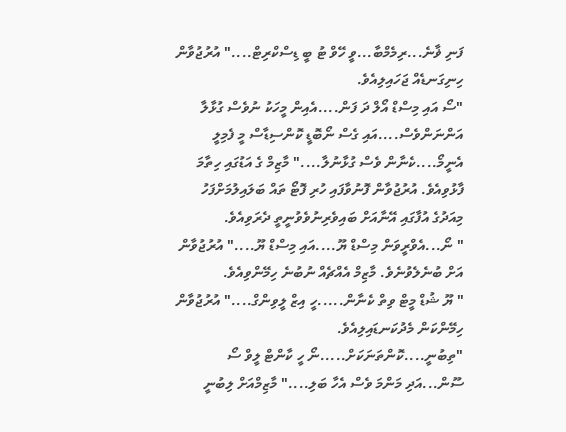ފަނި ޥާނެ...ރިމެމްބާ...ވީ ހޭވް ޓު ބީ ޑިސްކްރިޓް...." އުރުޖުވާން ހިނިގަނޑެއް ޖަހައިލިއެވެ.
"ސޯ އައި މިސްޑް އޯލް ދަ ފަން....އެއިން މީހަކު ނުވެސް ގުޅާލާ އަންނަންވެސް....އައި ގެސް ނޯބޮޑީ ކޮންސިޑާސް މީ ފެމިލީ އެނީމޯ....ކެނާން ވެސް ގުޅާނުލާ...." މާޒިމް ގެ އަޑުގައި ހިތާމަ ފާޅުވިއެވެ. އުރުޖުވާން ފޮނުވާފައި ހުރި ފޮޓޯ ތައް ބަލައިލުމަށްފަހު މިއަދުގެ އުފާގައި އޭނާއަށް ބައިވެރިނުވެވުނީތީ ދެރަވިއެވެ.
" ނޯ...އެވްރީވަން މިސްޑް ޔޫ....އައި މިސްޑް ޔޫ...." އުރުޖުވާން އަށް ބުނެލެވުނެވެ. މާޒިމް އެއްޗެއް ނުބުނެ ހިމޭންވިއެވެ.
" ޔޫ ޝުޑް މީޓް ވިތް ކެނާން.....ހީ އިޒް ލީވިންގް...." އުރުޖުވާން ހިމޭންކަން މެދުކަނޑައިލިއެވެ.
"ތިބުނީ....ކޮންތަނަކަށް.....ނޯ ހީ ކާންޓް ލީވް ސޯ ސޫން...އަދި މަންމަ ވެސް އެހާ ބަލި...." މާޒިމްއަށް ލިބުނީ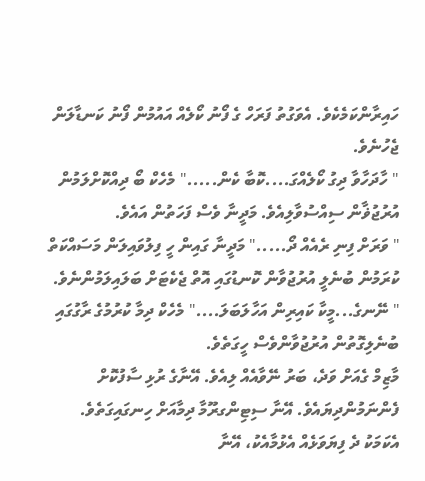ހައިރާންކަމެކެވެ. އެވަގުތު ފަރަހް ގެ ފޯނު ކޯލެއް އައުމުން ފޯނު ކަނޑާލަން ޖެހުނެވެ.
" ހާދަހާވާ ދިގު ކޯލެއްގަ....ކޮބާ ކެން....." މެހެކް ބޯ ދިއްކޮށްލަމުން އުރުޖުޥާން ސިއްސުވާލިއެވެ. މަދީނާ ވެސް ފަހަތުން އައެވެ.
" ވަރަށް ފިނި ރެއެއް ދޯ....." މަދީނާ ގައިން ހީ ފިލުވައިލަން މަސައްކަތް ކުރަމުން ބުނެލީ އުރުޖުވާން ކޮނޑުގައި އޮތް ޖެކެޓަށް ބަލައިލަމުންނެވެ.
" ނޭނގެ...މީކާ ކައިރިން އަހާލަބަލަ...." މެހެކް ދިމާ ކުރުމުގެ ރާގުގައި ބުނެލިގޮތުން އުރުޖުވާންވެސް ހީގަތެވެ.
މާޒިމް ގެއަށް ވަދެ، ބަރު ނޭވާއެއް ލިއެވެ. އޭނާގެ ރުޅި ސާފުކޮށް ފެންނަމުންދިޔައެވެ. އޭނާ ސިޓިންގރޫމާ ދިމާއަށް ހިނގައިގަތެވެ. އެކަމަކު ދެ ފިޔަވަޅެއް އެޅުމާއެކު، އޭނާ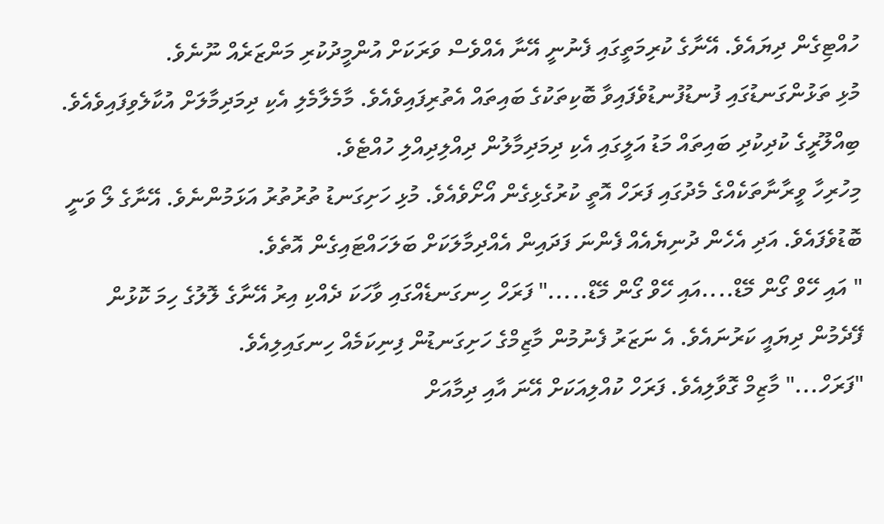ހުއްޓިގެން ދިޔައެވެ. އޭނާގެ ކުރިމަތީގައި ފެނުނީ އޭނާ އެއްވެސް ވަރަކަށް އުންމީދުކުރި މަންޒަރެއް ނޫނެވެ.
މުޅި ތަޅުންގަނޑުގައި ފުނޑުފުނޑުވެފައިވާ ބޮކިތަކުގެ ބައިތައް އެތުރިފައިވެއެވެ. މާމެލާމެލި އެކި ދިމަދިމާލަށް އުކާލެވިފައިވެއެވެ. ބިއްލޫރީގެ ކުދިކުދި ބައިތައް މަޑު އަލީގައި އެކި ދިމަދިމާލުން ދިއްލިދިއްލި ހުއްޓެވެ.
މިހުރިހާ ވީރާނާތަކެއްގެ މެދުގައި ފަރަހް އޮތީ ކުރުގެޅިގެން އޯށޯވެއެވެ. މުޅި ހަށިގަނޑު ތުރުތުރު އަޅަމުންނެވެ. އޭނާގެ ލޯ ވަނީ ބޮޑުވެފައެވެ. އަދި އެހެން ދުނިޔެއެއް ފެންނަ ފަދައިން އެއްދިމާލަކަށް ބަލަހައްޓައިގެން އޮތެވެ.
" އައި ހޭވް ގޯން މޭޑް....އައި ހޭވް ގޯން މޭޑް....." ފަރަހް ހިނގަނޑެއްގައި ވާހަކަ ދެއްކި އިރު އޭނާގެ ލޮލުގެ ހިމަ ކޮޅުން ފޭދެމުން ދިޔައީ ކަރުނައެވެ. އެ ނަޒަރު ފެނުމުން މާޒިމްގެ ހަށިގަނޑުން ފިނިކަމެއް ހިނގައިލިއެވެ.
"ފަރަހް..." މާޒިމް ގޮވާލިއެވެ. ފަރަހް ކުއްލިއަކަށް އޭނަ އާއި ދިމާއަށް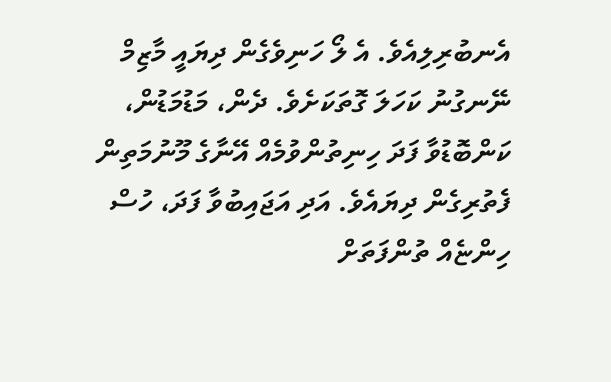އެނބުރިލިއެވެ. އެ ލޯ ހަނިވެގެން ދިޔައީ މާޒިމް ނޭނގުނު ކަހަލަ ގޮތަކަށެވެ. ދެން، މަޑުމަޑުން، ކަންބޮޑުވާ ފަދަ ހިނިތުންވުމެއް އޭނާގެ މޫނުމަތިން ފެތުރިގެން ދިޔައެވެ. އަދި އަޖައިބުވާ ފަދަ، ހުސް ހިންޏެއް ތުންފަތަށް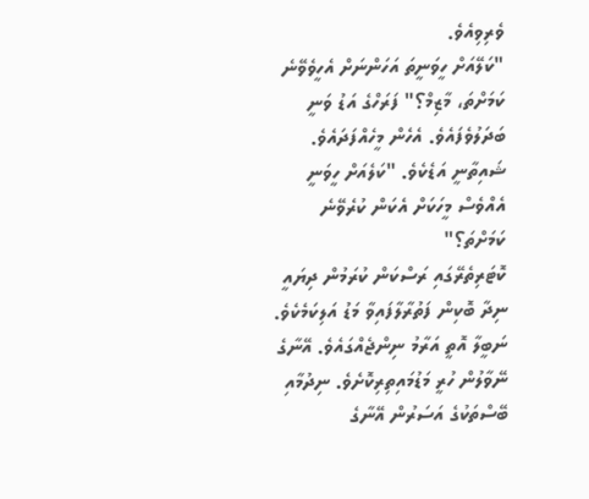ވެރިވިއެވެ.
"ކަލޭއަށް ހީވަނީތަ އަހަންނަށް އެހީވެވޭނެ ކަމަށްތަ، މާޒިމް؟" ފަރަހްގެ އަޑު ވަނީ ބަދަލުވެފައެވެ. އެހެން މީހެއްފަދައެވެ. ޝައިތާނީ އަޑެކެވެ. "ކަލެއަށް ހީވަނީ އެއްވެސް މީހަކަށް އެކަން ކުރެވޭނެ ކަމަށްތަ؟"
ކޮޓަރިތެރޭގައި ރަސްކަން ކުރަމުން ދިޔައީ ނިދާ ބޮކިން ފަތުރާލާފައިވާ މަޑު އަލިކަމެކެވެ. ނަބީލާ އޮތީ އަރާމު ނިންޖެއްގައެވެ. އޭނާގެ ނޭވާލުން ހުރީ މަޑުމައިތިރިކޮށެވެ. ނިދުމާއި ބޭސްތަކުގެ އަސަރުން އޭނާގެ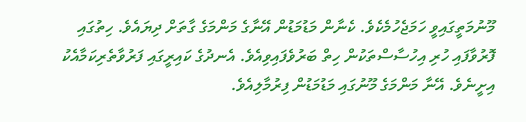މޫނުމަތީގައިވީ ހަމަޖެހުމެކެވެ. ކެނާން މަޑުމަޑުން އޭނާގެ މަންމަގެ ގާތަށް ދިޔައެވެ. ހިތުގައި ފޮރުވާފައި ހުރި އިހުސާސްތަކުން ހިތް ބަރުވެފައިވިއެވެ. އެނދުގެ ކައިރީގައި ފަރުވާތެރިކަމާއެކު އިށީނެވެ. އޭނާ މަންމަގެ މޫނުގައި މަޑުމަޑުން ފިރުމާލިއެވެ.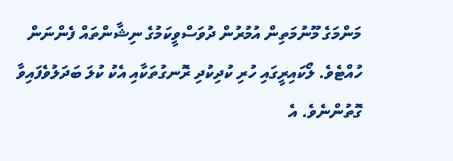މަންމަގެ މޫނުމަތިން އުމުރުން ދުވަސްވީކަމުގެ ނިޝާންތައް ފެންނަން ހުއްޓެވެ. ލޯކައިރީގައި ހުރި ކުދިކުދި ރޮނގުތަކާއި އެކު ކުލަ ބަދަލުވެފައިވާ ގޮތުންނެވެ. އެ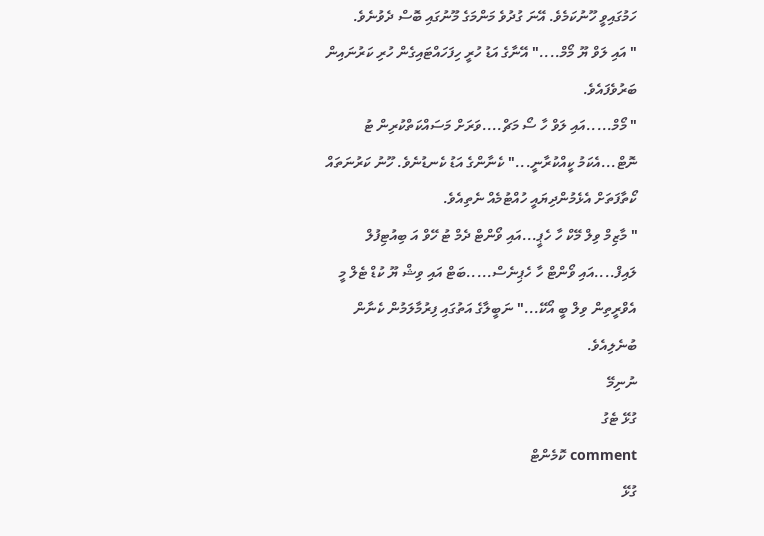ހަމުގައިވީ ހޫނުކަމެވެ. އޭނަ ގުދުވެ މަންމަގެ މޫނުގައި ބޮސް ދެވުނެވެ.
" އައި ލަވް ޔޫ މޯމް...." އޭނާގެ އަޑު ހުރީ ހިފަހައްޓައިގެން ހުރި ކަރުނައިން ބަރުވެފައެވެ.
" މޯމް.....އައި ލަވް ހާ ސޯ މަޗް....ވަރަށް މަސައްކަތްކުރިން ޓު ނޮޓް...އެކަމު ކީއްކުރާނީ..." ކެނާންގެ އަޑު ކެނޑުނެވެ. ހޫނު ކަރުނަތައް ކޯތާފަތަށް އެޅެމުންދިޔައީ ހުއްޓުމެއް ނެތިއެވެ.
" މާޒިމް ވިލް މޭކް ހާ ހެޕީ...އައި ވޯންޓް ދެމް ޓު ހޭވް އަ ބިއުޓިފުލް ލައިފް....އައި ވޯންޓް ހާ ހެޕިނެސް.....ބަޓް އައި ވިޝް ޔޫ ކުޑް ޓެލް މީ އެވްރީތިން ވިލް ބީ އޯކޭ..." ނަބީލާގެ އަތުގައި ފިރުމާލަމުން ކެނާން ބުނެލިއެވެ.
ނުނިމޭ
ގުޅޭ ޓެގު
comment ކޮމެންޓް
ގުޅޭ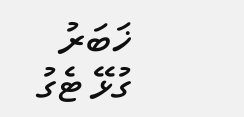ޚަބަރު
ގުޅޭ ޓެގު